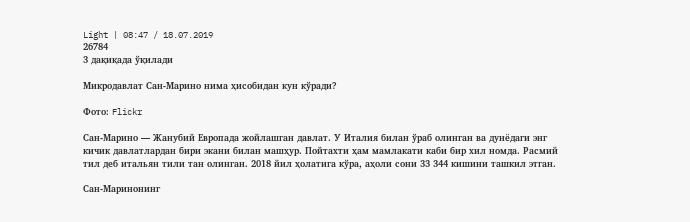Light | 08:47 / 18.07.2019
26784
3 дақиқада ўқилади

Микродавлат Сан-Марино нима ҳисобидан кун кўради?

Фото: Flickr

Сан-Марино — Жанубий Европада жойлашган давлат. У Италия билан ўраб олинган ва дунёдаги энг кичик давлатлардан бири экани билан машҳур. Пойтахти ҳам мамлакати каби бир хил номда. Расмий тил деб итальян тили тан олинган. 2018 йил ҳолатига кўра, аҳоли сони 33 344 кишини ташкил этган.

Сан-Маринонинг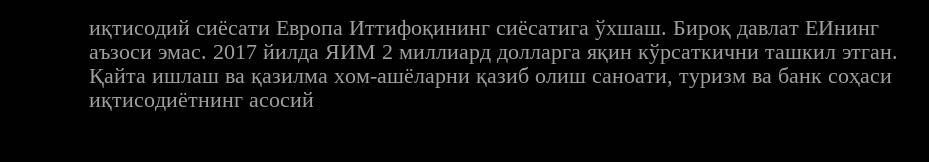иқтисодий сиёсати Европа Иттифоқининг сиёсатига ўхшаш. Бироқ давлат ЕИнинг аъзоси эмас. 2017 йилда ЯИМ 2 миллиард долларга яқин кўрсаткични ташкил этган. Қайта ишлаш ва қазилма хом-ашёларни қазиб олиш саноати, туризм ва банк соҳаси иқтисодиётнинг асосий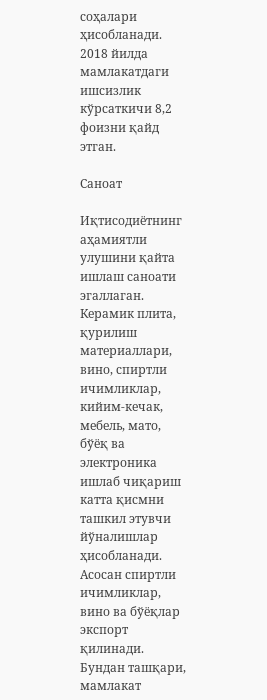соҳалари ҳисобланади. 2018 йилда мамлакатдаги ишсизлик кўрсаткичи 8,2 фоизни қайд этган.

Саноат

Иқтисодиётнинг аҳамиятли улушини қайта ишлаш саноати эгаллаган. Керамик плита, қурилиш материаллари, вино, спиртли ичимликлар, кийим-кечак, мебель, мато, бўёқ ва электроника ишлаб чиқариш катта қисмни ташкил этувчи йўналишлар ҳисобланади. Асосан спиртли ичимликлар, вино ва бўёқлар экспорт қилинади. Бундан ташқари, мамлакат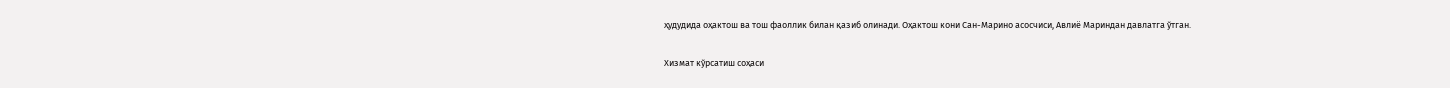ҳудудида оҳактош ва тош фаоллик билан қазиб олинади. Оҳактош кони Сан-Марино асосчиси, Авлиё Мариндан давлатга ўтган.

Хизмат кўрсатиш соҳаси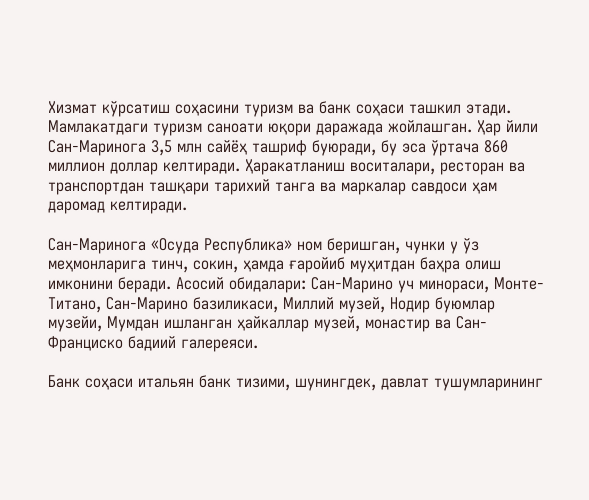Хизмат кўрсатиш соҳасини туризм ва банк соҳаси ташкил этади. Мамлакатдаги туризм саноати юқори даражада жойлашган. Ҳар йили Сан-Маринога 3,5 млн сайёҳ ташриф буюради, бу эса ўртача 860 миллион доллар келтиради. Ҳаракатланиш воситалари, ресторан ва транспортдан ташқари тарихий танга ва маркалар савдоси ҳам даромад келтиради.

Сан-Маринога «Осуда Республика» ном беришган, чунки у ўз меҳмонларига тинч, сокин, ҳамда ғаройиб муҳитдан баҳра олиш имконини беради. Асосий обидалари: Сан-Марино уч минораси, Монте-Титано, Сан-Марино базиликаси, Миллий музей, Нодир буюмлар музейи, Мумдан ишланган ҳайкаллар музей, монастир ва Сан-Франциско бадиий галереяси.

Банк соҳаси итальян банк тизими, шунингдек, давлат тушумларининг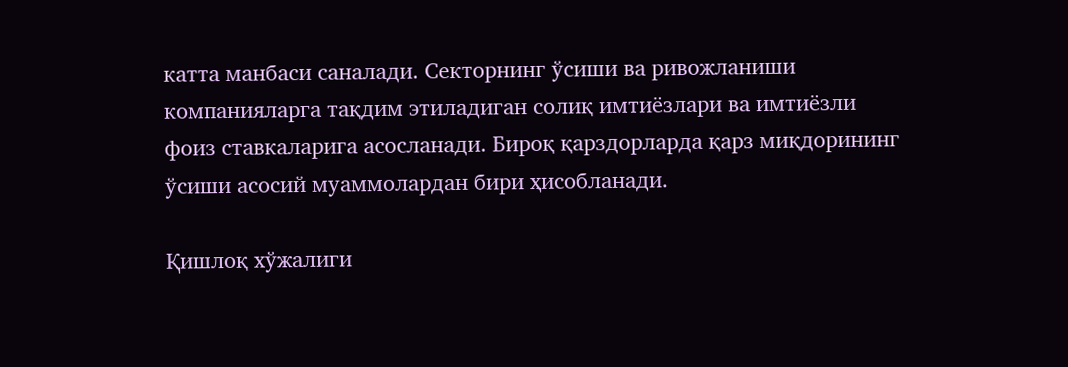катта манбаси саналади. Секторнинг ўсиши ва ривожланиши компанияларга тақдим этиладиган солиқ имтиёзлари ва имтиёзли фоиз ставкаларига асосланади. Бироқ қарздорларда қарз миқдорининг ўсиши асосий муаммолардан бири ҳисобланади.

Қишлоқ хўжалиги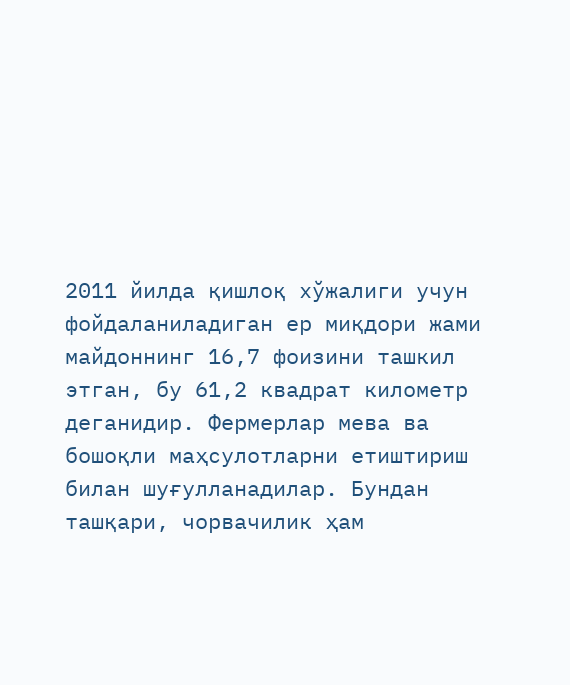2011 йилда қишлоқ хўжалиги учун фойдаланиладиган ер миқдори жами майдоннинг 16,7 фоизини ташкил этган, бу 61,2 квадрат километр деганидир. Фермерлар мева ва бошоқли маҳсулотларни етиштириш билан шуғулланадилар. Бундан ташқари, чорвачилик ҳам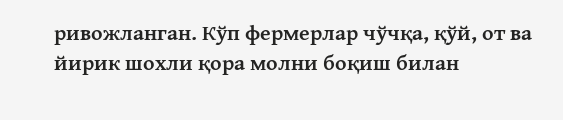ривожланган. Кўп фермерлар чўчқа, қўй, от ва йирик шохли қора молни боқиш билан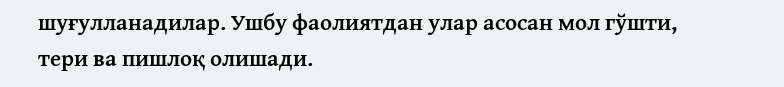шуғулланадилар. Ушбу фаолиятдан улар асосан мол гўшти, тери ва пишлоқ олишади.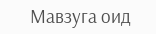Мавзуга оид